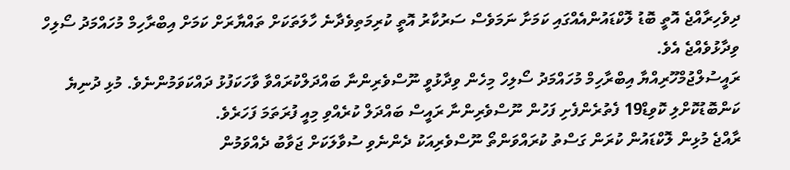ދިވެހިރާއްޖެ އޮތީ ބޮޑު ލޮކްޑައުންއެއްގައި ކަމަށާ ނަމަވެސް ސަރުކާރު އޮތީ ކުރިމަތިވެދާނެ ހާލަތަކަށް ތައްޔާރަށް ކަމަށް އިބްރާހިމް މުހައްމަދު ސޯލިހް ވިދާޅުވެއްޖެ އެވެ.
ރައީސުލްޖުމްހޫރިއްޔާ އިބްރާހިމް މުހައްމަދު ސޯލިހް މިހެން ވިދާޅުވީ ނޫސްވެރިންނާ ބައްދަލްކުރައްވާ ވާހަކަފުޅު ދައްކަވަމުންނެވެ. މުޅި ދުނިޔެ ކަންބޮޑުކޮށްލި ކޮވިޑް19 ފެތުރެންފެށި ފަހުން ނޫސްވެރިންނާ ރައީސް ބައްދަލް ކުރެއްވި މިއީ ފުރަތަމަ ފަހަރެވެ.
ރާއްޖެ މުޅިން ލޮކްޑައުން ކުރަން ގަސްތު ކުރައްވަންތޯ ނޫސްވެރިއަކު ދެންނެވި ސުވާލަކަށް ޖަވާބު ދެއްވަމުން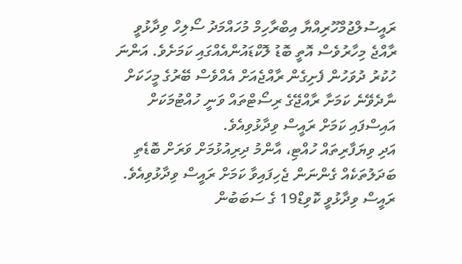ރައީސުލްޖުމްހޫރިއްޔާ އިބްރާހިމް މުހައްމަދު ސޯލިހް ވިދާޅުވީ ރާއްޖެ މިހާރުވެސް އޮތީ ބޮޑު ލޮކްޑައުންއެއްގައި ކަމަށެވެ. އަންނަ ހުކުރު ދުވަހުން ފެށިގެން ރާއްޖެއަށް އެއްވެސް ބޭރުގެ މީހަކަށް ނާދެވޭނެ ކަމަށާ ރާއްޖޭގެ ރިސޯޓްތައް ވަނީ ހުއްޓުމަކަށް އައިސްފައި ކަމަށް ރައީސް ވިދާޅުވިއެވެ.
އަދި ވިޔަފާރިތައް ހުއްޓި، އާންމު ދިރިއުޅުމަށް ވަރަށް ބޮޑެތި ބަދަލުތަކެއް ގެންނަން ޖެހިފައިވާ ކަމަށް ރައީސް ވިދާޅުވިއެވެ. ރައީސް ވިދާޅުވީ ކޮވިޑް19 ގެ ސަބަބުން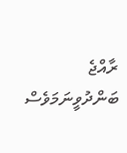ރާއްޖެ ބަންދުވީނަމަވެސް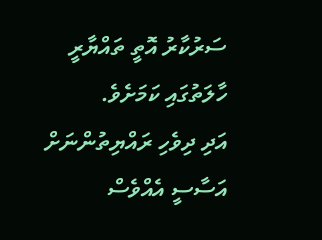ސަރުކާރު އޮތީ ތައްޔާރީ ހާލަތުގައި ކަމަށެވެ.
އަދި ދިވެހި ރައްޔިތުންނަށް އަސާސީ އެއްވެސް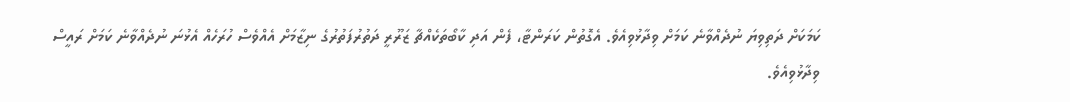ކަމަކަށް ދަތިވިޔަ ނުދެއްވާނެ ކަމަށް ވިދާޅުވިއެވެ. އެގޮތުން ކަރަންޓާ، ފެން އަދި ކާބޯތަކެއްޗާ ޒަރޫރީ ދަތުރުފަތުރުގެ ނިޒާމަށް އެއްވެސް ހުރަހެއް އެޅުނަ ނުދެއްވާނެ ކަމަށް ރައީސް ވިދާޅުވިއެވެ.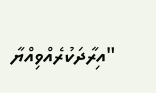"އިރާދަކުރެއްވިއްޔާ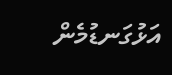އަޅުގަނޑުމެން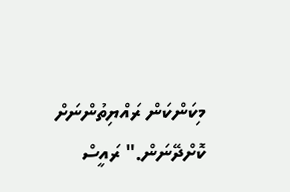މިކަންކަން ރައްޔިތުންނަށް ކޮށްދޭނަން." ރައީސް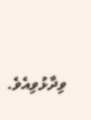ވިދާޅުވިއެވެ.